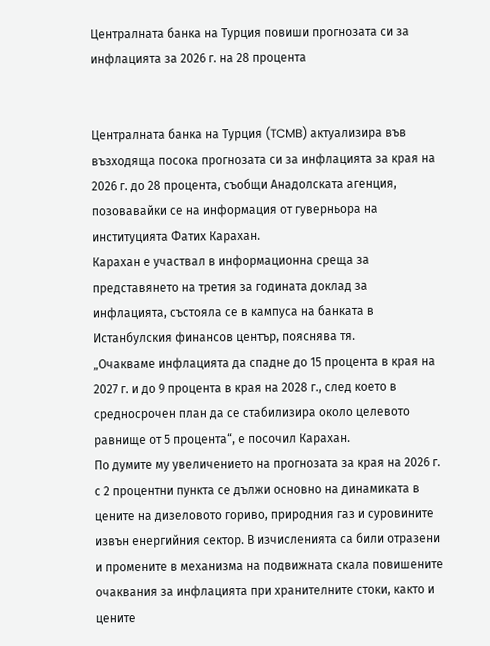Централната банка на Турция повиши прогнозата си за инфлацията за 2026 г. на 28 процента


Централната банка на Турция (TCMB) актуализира във възходяща посока прогнозата си за инфлацията за края на 2026 г. до 28 процента, съобщи Анадолската агенция, позовавайки се на информация от гуверньора на институцията Фатих Карахан.
Карахан е участвал в информационна среща за представянето на третия за годината доклад за инфлацията, състояла се в кампуса на банката в Истанбулския финансов център, пояснява тя.
„Очакваме инфлацията да спадне до 15 процента в края на 2027 г. и до 9 процента в края на 2028 г., след което в средносрочен план да се стабилизира около целевото равнище от 5 процента“, е посочил Карахан.
По думите му увеличението на прогнозата за края на 2026 г. с 2 процентни пункта се дължи основно на динамиката в цените на дизеловото гориво, природния газ и суровините извън енергийния сектор. В изчисленията са били отразени и промените в механизма на подвижната скала повишените очаквания за инфлацията при хранителните стоки, както и цените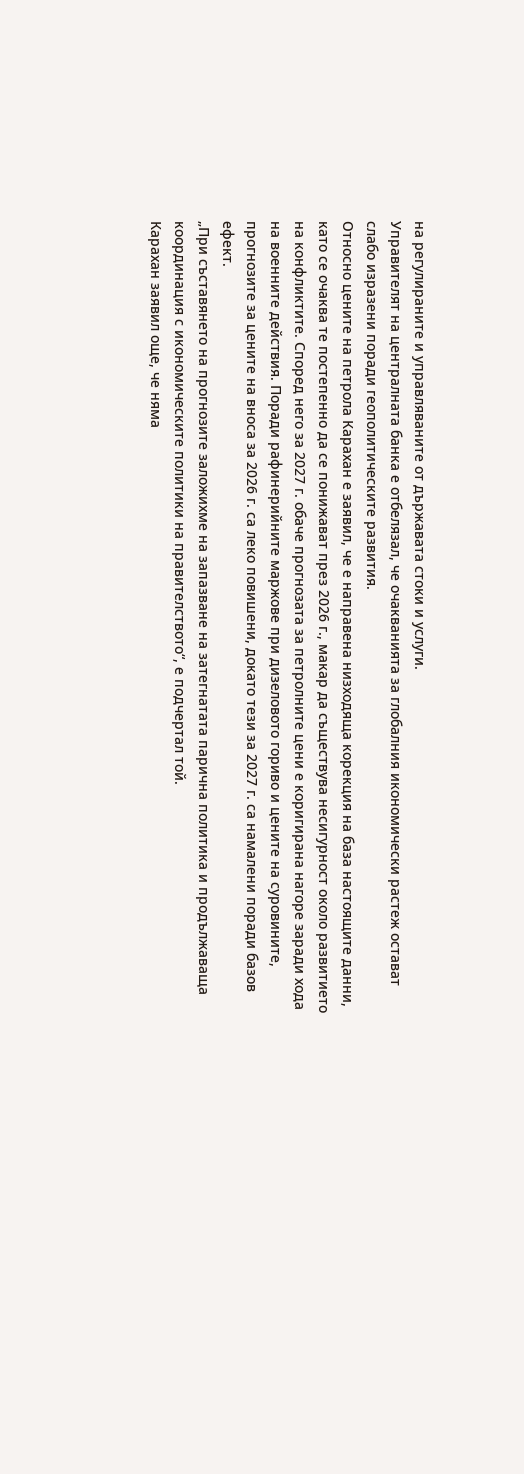на регулираните и управляваните от държавата стоки и услуги.
Управителят на централната банка е отбелязал, че очакванията за глобалния икономически растеж остават слабо изразени поради геополитическите развития.
Относно цените на петрола Карахан е заявил, че е направена низходяща корекция на база настоящите данни, като се очаква те постепенно да се понижават през 2026 г., макар да съществува несигурност около развитието на конфликтите. Според него за 2027 г. обаче прогнозата за петролните цени е коригирана нагоре заради хода на военните действия. Поради рафинерийните маржове при дизеловото гориво и цените на суровините, прогнозите за цените на вноса за 2026 г. са леко повишени, докато тези за 2027 г. са намалени поради базов ефект.
„При съставянето на прогнозите заложихме на запазване на затегнатата парична политика и продължаваща координация с икономическите политики на правителството“, е подчертал той.
Карахан заявил още, че няма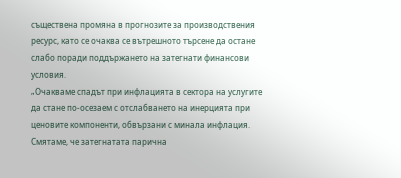съществена промяна в прогнозите за производствения ресурс, като се очаква се вътрешното търсене да остане слабо поради поддържането на затегнати финансови условия.
„Очакваме спадът при инфлацията в сектора на услугите да стане по-осезаем с отслабването на инерцията при ценовите компоненти, обвързани с минала инфлация. Смятаме, че затегнатата парична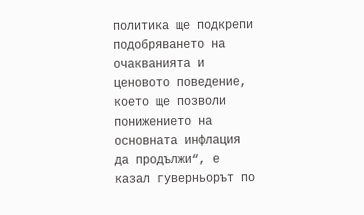политика ще подкрепи подобряването на очакванията и ценовото поведение, което ще позволи понижението на основната инфлация да продължи“, е казал гуверньорът по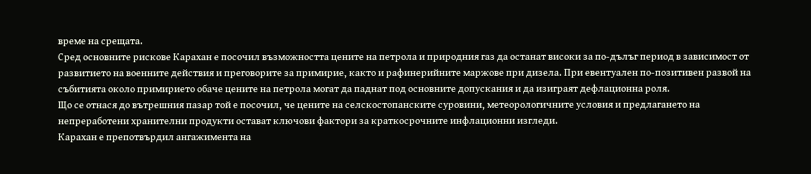време на срещата.
Сред основните рискове Карахан е посочил възможността цените на петрола и природния газ да останат високи за по-дълъг период в зависимост от развитието на военните действия и преговорите за примирие, както и рафинерийните маржове при дизела. При евентуален по-позитивен развой на събитията около примирието обаче цените на петрола могат да паднат под основните допускания и да изиграят дефлационна роля.
Що се отнася до вътрешния пазар той е посочил, че цените на селскостопанските суровини, метеорологичните условия и предлагането на непреработени хранителни продукти остават ключови фактори за краткосрочните инфлационни изгледи.
Карахан е препотвърдил ангажимента на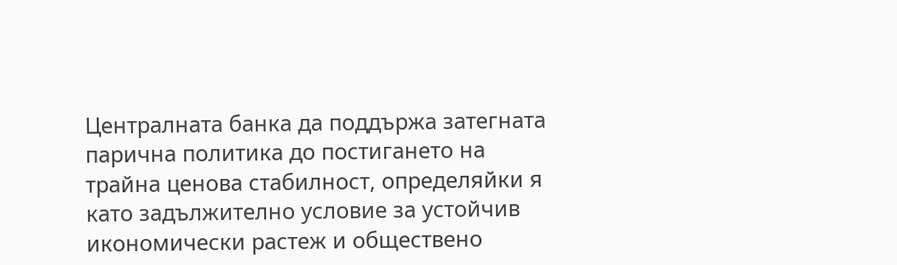Централната банка да поддържа затегната парична политика до постигането на трайна ценова стабилност, определяйки я като задължително условие за устойчив икономически растеж и обществено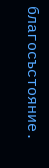благосъстояние.